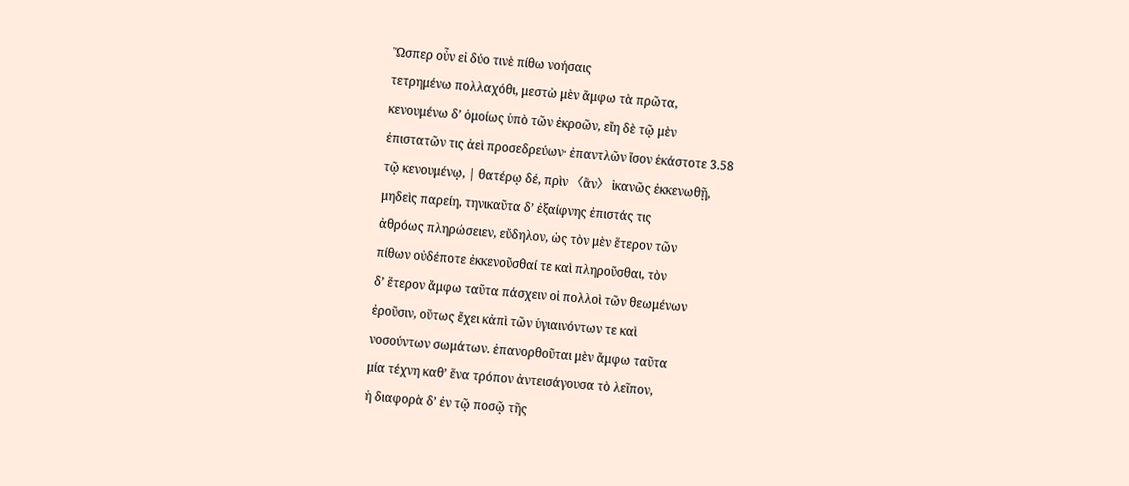Ὥσπερ οὖν εἰ δύο τινὲ πίθω νοήσαις
τετρημένω πολλαχόθι, μεστὼ μὲν ἄμφω τὰ πρῶτα,
κενουμένω δ’ ὁμοίως ὑπὸ τῶν ἐκροῶν, εἴη δὲ τῷ μὲν
ἐπιστατῶν τις ἀεὶ προσεδρεύων· ἐπαντλῶν ἴσον ἑκάστοτε 3.58
τῷ κενουμένῳ, | θατέρῳ δέ, πρὶν 〈ἂν〉 ἱκανῶς ἐκκενωθῇ,
μηδεὶς παρείη, τηνικαῦτα δ’ ἐξαίφνης ἐπιστάς τις
ἀθρόως πληρώσειεν, εὔδηλον, ὡς τὸν μὲν ἕτερον τῶν
πίθων οὐδέποτε ἐκκενοῦσθαί τε καὶ πληροῦσθαι, τὸν
δ’ ἕτερον ἄμφω ταῦτα πάσχειν οἱ πολλοὶ τῶν θεωμένων
ἐροῦσιν, οὕτως ἔχει κἀπὶ τῶν ὑγιαινόντων τε καὶ
νοσούντων σωμάτων. ἐπανορθοῦται μὲν ἄμφω ταῦτα
μία τέχνη καθ’ ἕνα τρόπον ἀντεισάγουσα τὸ λεῖπον,
ἡ διαφορὰ δ’ ἐν τῷ ποσῷ τῆς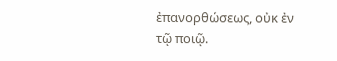ἐπανορθώσεως, οὐκ ἐν
τῷ ποιῷ.